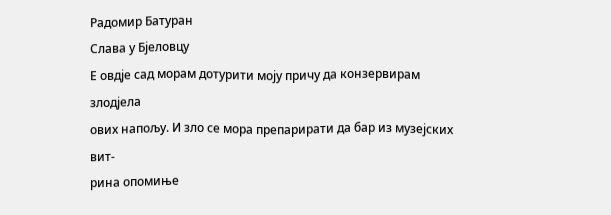Радомир Батуран
Слава у Бјеловцу
Е овдје сад морам дотурити моју причу да конзервирам злодјела
ових напољу. И зло се мора препарирати да бар из музејских вит-
рина опомиње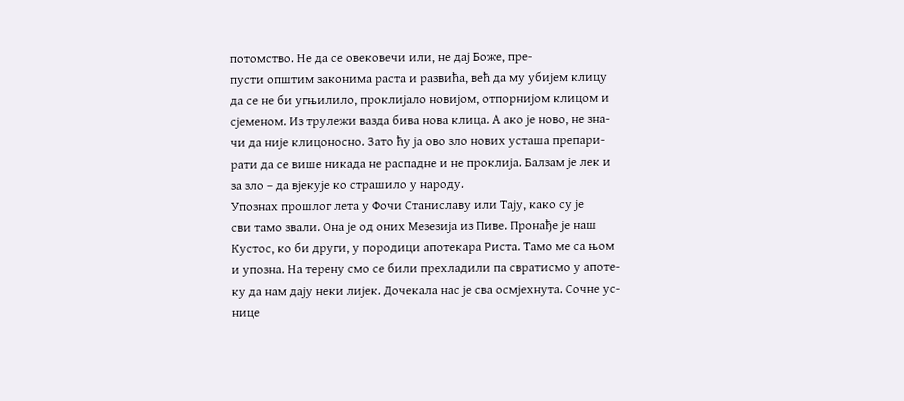потомство. Не да се овековечи или, не дај Боже, пре-
пусти општим законима раста и развића, већ да му убијем клицу
да се не би угњилило, проклијало новијом, отпорнијом клицом и
сјеменом. Из трулежи вазда бива нова клица. А ако је ново, не зна-
чи да није клицоносно. Зато ћу ја ово зло нових усташа препари-
рати да се више никада не распадне и не проклија. Балзам је лек и
за зло – да вјекује ко страшило у народу.
Упознах прошлог лета у Фочи Станиславу или Тају, како су је
сви тамо звали. Она је од оних Мезезија из Пиве. Пронађе је наш
Кустос, ко би други, у породици апотекара Риста. Тамо ме са њом
и упозна. На терену смо се били прехладили па свратисмо у апоте-
ку да нам дају неки лијек. Дочекала нас је сва осмјехнута. Сочне ус-
нице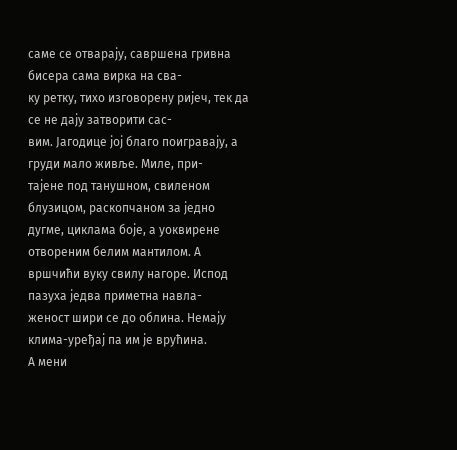саме се отварају, савршена гривна бисера сама вирка на сва-
ку ретку, тихо изговорену ријеч, тек да се не дају затворити сас-
вим. Јагодице јој благо поигравају, а груди мало живље. Миле, при-
тајене под танушном, свиленом блузицом, раскопчаном за једно
дугме, циклама боје, а уоквирене отвореним белим мантилом. А
вршчићи вуку свилу нагоре. Испод пазуха једва приметна навла-
женост шири се до облина. Немају клима-уређај па им је врућина.
А мени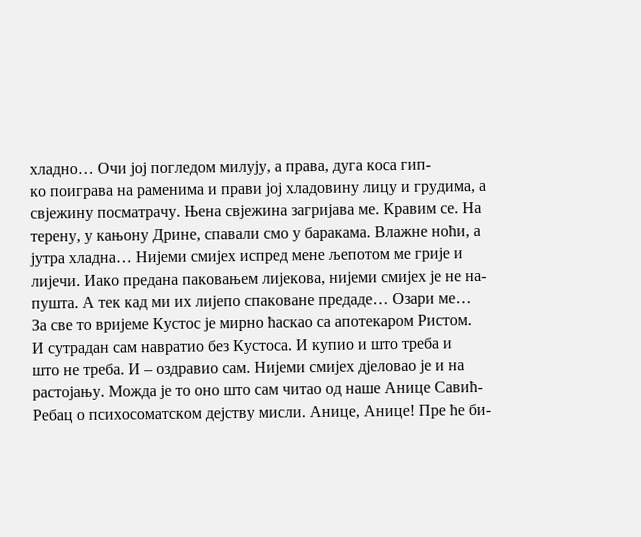хладно… Очи јој погледом милују, а права, дуга коса гип-
ко поиграва на раменима и прави јој хладовину лицу и грудима, а
свјежину посматрачу. Њена свјежина загријава ме. Кравим се. На
терену, у кањону Дрине, спавали смо у баракама. Влажне ноћи, а
јутра хладна… Нијеми смијех испред мене љепотом ме грије и
лијечи. Иако предана паковањем лијекова, нијеми смијех је не на-
пушта. А тек кад ми их лијепо спаковане предаде… Озари ме…
За све то вријеме Кустос је мирно ћаскао са апотекаром Ристом.
И сутрадан сам навратио без Кустоса. И купио и што треба и
што не треба. И – оздравио сам. Нијеми смијех дјеловао је и на
растојању. Можда је то оно што сам читао од наше Анице Савић-
Ребац о психосоматском дејству мисли. Анице, Анице! Пре ће би-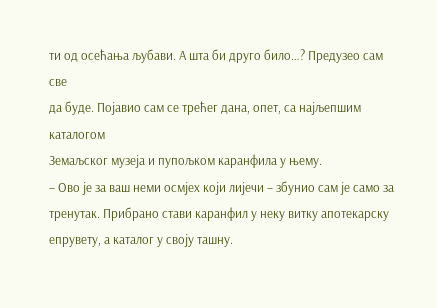ти од осећања љубави. А шта би друго било…? Предузео сам све
да буде. Појавио сам се трећег дана, опет, са најљепшим каталогом
Земаљског музеја и пупољком каранфила у њему.
– Ово је за ваш неми осмјех који лијечи – збунио сам је само за
тренутак. Прибрано стави каранфил у неку витку апотекарску
епрувету, а каталог у своју ташну.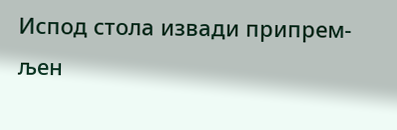Испод стола извади припрем-
љен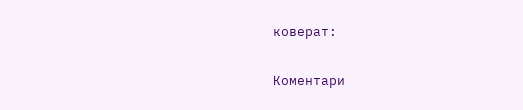коверат:

Коментари